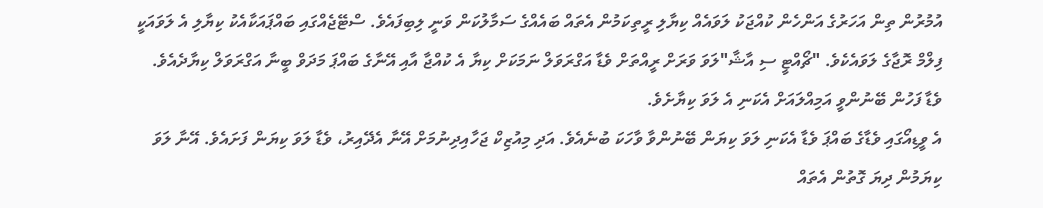އުމުރުން ތިން އަހަރުގެ އަންހެން ކުއްޖަކު ލަވައެއް ކިޔާލި ރީތިކަމުން އެތައް ބައެއްގެ ސަމާލުކަން ވަނީ ލިބިފައެވެ. ސްޓޭޖެއްގައި ބައްޕައަކާއެކު ކިޔާލި އެ ލަވައަކީ ފިލްމް ރޮޖާގެ ލަވައެކެވެ. "ޗޯއްޓީ ސި އާޝާ"ލަވަ ވަރަށް ރީއްތަށް ވެޑާ އަގްރަވަލް ނަމަކަށް ކިޔާ އެ ކުއްޖާ އާއި އޭނާގެ ބައްޕަ މަދަވް ބީނާ އަގްރަވަލް ކިޔާދެއެވެ.
ވެޑާ ފަހުން ބޭނުންވީ އަމިއްލައަށް އެކަނި އެ ލަވަ ކިޔާށެވެ.
އެ ވީޑިއޯގައި ވެޑާގެ ބައްޕަ ވެޑާ އެކަނި ލަވަ ކިޔަން ބޭނުންވާ ވާހަކަ ބުނެއެވެ. އަދި މިއުޒިކް ޖަހާއިދިނުމަށް އޭނާ އެދޭއިރު، ވެޑާ ލަވަ ކިޔަން ފަށައެވެ. އޭނާ ލަވަ ކިޔަމުން ދިޔަ ގޮތުން އެތައް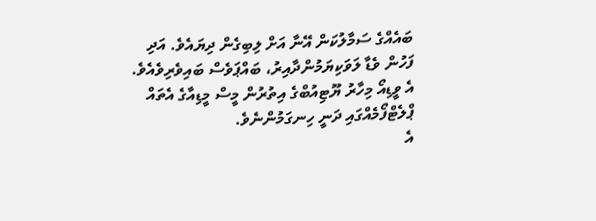ބައެއްގެ ސަމާލުކަން އޭނާ އަށް ލިބިގެން ދިޔައެވެ. އަދި ފަހުން ވެޑާ ލަވަކިޔަމުންދާއިރު، ބައްޕަވެސް ބައިވެރިވެއެވެ.
އެ ވީޑިއޯ މިހާރު ޔޫޓިއުބްގެ އިތުރުން މީސް މީޑިއާގެ އެތައް ޕްލެޓްފޯމެއްގައި ދަނީ ހިނގަމުންނެވެ.
އެ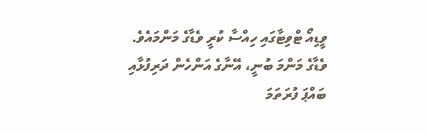ވީޑިއޯ ޓްވިޓާގައި ހިއްސާ ކުރީ ވެޑާގެ މަންމައެވެ. ވެޑާގެ މަންމަ ބުނީ، އޭނާގެ އަންހެން ދަރިފުޅާއި ބައްޕަ ފުރަތަމަ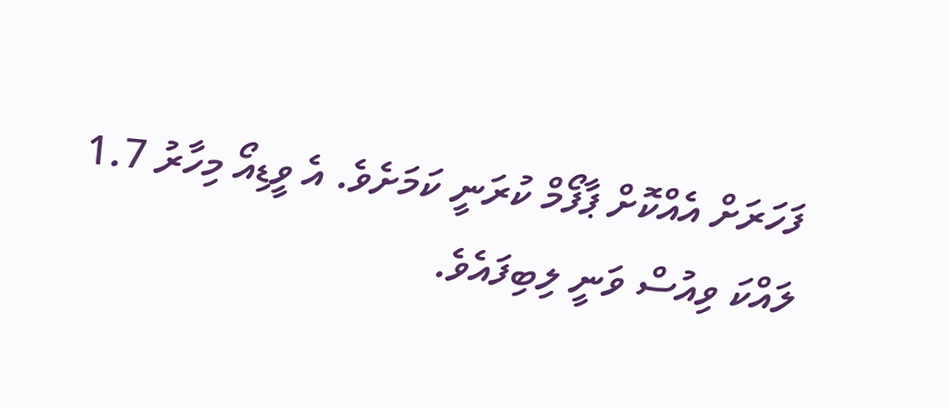ފަހަރަށް އެއްކޮށް ޕާފޯމް ކުރަނީ ކަމަށެވެ. އެ ވީޑިއޯ މިހާރު 1.7 ލައްކަ ވިއުސް ވަނީ ލިބިފައެވެ.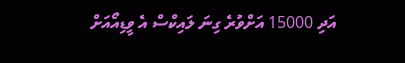އަދި 15000 އަށްވުރެ ގިނަ ލައިކްސް އެ ވީޑިއޯއަށް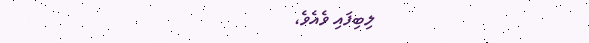ލިބިފައި ވެއެވެ،